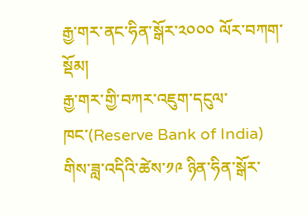རྒྱ་གར་ནང་ཧིན་སྒོར་༢༠༠༠ ལོར་བཀག་སྡོམ།
རྒྱ་གར་གྱི་བཀར་འཇུག་དངུལ་ཁང་(Reserve Bank of India) གིས་ཟླ་འདིའི་ཚེས་༡༩ ཉིན་ཧིན་སྒོར་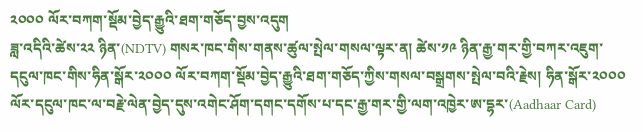༢༠༠༠ ལོར་བཀག་སྡོམ་བྱེད་རྒྱུའི་ཐག་གཅོད་བྱས་འདུག
ཟླ་འདིའི་ཚེས་༢༢ ཉིན་(NDTV) གསར་ཁང་གིས་གནས་ཚུལ་སྤེལ་གསལ་ལྟར་ན། ཚེས་༡༩ ཉིན་རྒྱ་གར་གྱི་བཀར་འཇུག་དངུལ་ཁང་གིས་ཧིན་སྒོར་༢༠༠༠ ལོར་བཀག་སྡོམ་བྱེད་རྒྱུའི་ཐག་གཅོད་ཀྱིས་གསལ་བསྒྲགས་སྤེལ་བའི་རྗེས། ཧིན་སྒོར་༢༠༠༠ ལོར་དངུལ་ཁང་ལ་བརྗེ་ལེན་བྱེད་དུས་འགེང་ཤོག་དགང་དགོས་པ་དང་རྒྱ་གར་གྱི་ལག་འཁྱེར་ཨ་དྷར་(Aadhaar Card)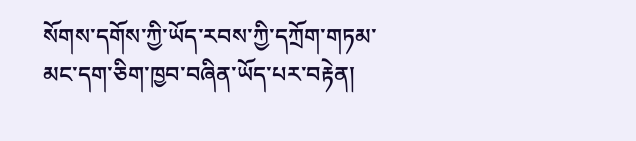སོགས་དགོས་ཀྱི་ཡོད་རབས་ཀྱི་དཀྲོག་གཏམ་མང་དག་ཅིག་ཁྱབ་བཞིན་ཡོད་པར་བརྟེན།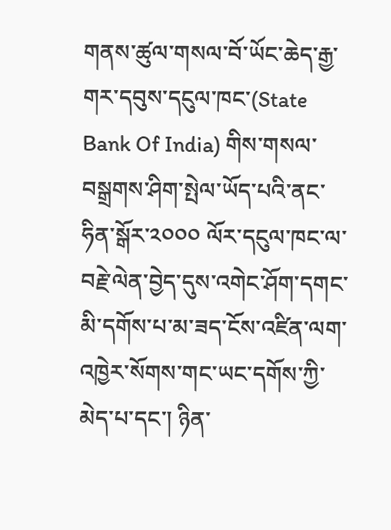གནས་ཚུལ་གསལ་བོ་ཡོང་ཆེད་རྒྱ་གར་དབུས་དངུལ་ཁང་(State Bank Of India) གིས་གསལ་བསྒྲགས་ཤིག་སྤེལ་ཡོད་པའི་ནང་ཧིན་སྒོར་༢༠༠༠ ལོར་དངུལ་ཁང་ལ་བརྗེ་ལེན་བྱེད་དུས་འགེང་ཤོག་དགང་མི་དགོས་པ་མ་ཟད་ངོས་འཛིན་ལག་འཁྱེར་སོགས་གང་ཡང་དགོས་ཀྱི་མེད་པ་དང་། ཉིན་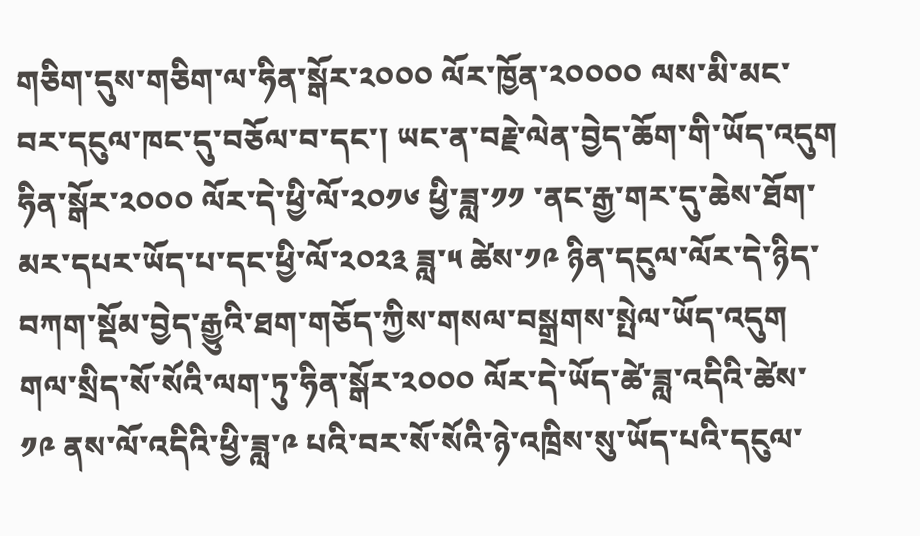གཅིག་དུས་གཅིག་ལ་ཧིན་སྒོར་༢༠༠༠ ལོར་ཁྱོན་༢༠༠༠༠ ལས་མི་མང་བར་དངུལ་ཁང་དུ་བཅོལ་བ་དང་། ཡང་ན་བརྗེ་ལེན་བྱེད་ཆོག་གི་ཡོད་འདུག
ཧིན་སྒོར་༢༠༠༠ ལོར་དེ་ཕྱི་ལོ་༢༠༡༦ ཕྱི་ཟླ་༡༡ ་ནང་རྒྱ་གར་དུ་ཆེས་ཐོག་མར་དཔར་ཡོད་པ་དང་ཕྱི་ལོ་༢༠༢༣ ཟླ་༥ ཚེས་༡༩ ཉིན་དངུལ་ལོར་དེ་ཉིད་བཀག་སྡོམ་བྱེད་རྒྱུའི་ཐག་གཅོད་ཀྱིས་གསལ་བསྒྲགས་སྤེལ་ཡོད་འདུག
གལ་སྲིད་སོ་སོའི་ལག་ཏུ་ཧིན་སྒོར་༢༠༠༠ ལོར་དེ་ཡོད་ཚེ་ཟླ་འདིའི་ཚེས་༡༩ ནས་ལོ་འདིའི་ཕྱི་ཟླ་༩ པའི་བར་སོ་སོའི་ཉེ་འཁྲིས་སུ་ཡོད་པའི་དངུལ་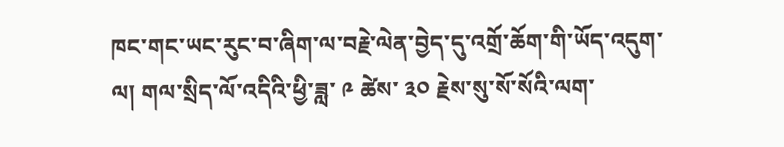ཁང་གང་ཡང་རུང་བ་ཞིག་ལ་བརྗེ་ལེན་བྱེད་དུ་འགྲོ་ཆོག་གི་ཡོད་འདུག་ལ། གལ་སྲིད་ལོ་འདིའི་ཕྱི་ཟླ་ ༩ ཚེས་ ༣༠ རྗེས་སུ་སོ་སོའི་ལག་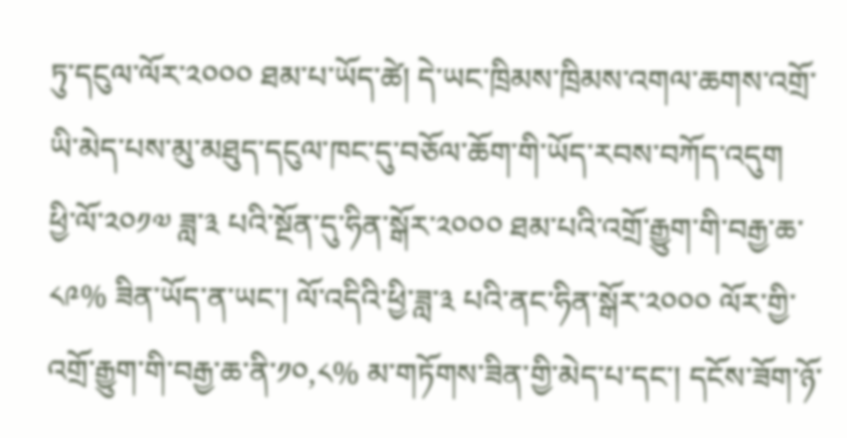ཏུ་དངུལ་ལོར་༢༠༠༠ ཐམ་པ་ཡོད་ཚེ། དེ་ཡང་ཁྲིམས་ཁྲིམས་འགལ་ཆགས་འགྲོ་ཡི་མེད་པས་མུ་མཐུད་དངུལ་ཁང་དུ་བཅོལ་ཆོག་གི་ཡོད་རབས་བཀོད་འདུག
ཕྱི་ལོ་༢༠༡༧ ཟླ་༣ པའི་སྔོན་དུ་ཧིན་སྒོར་༢༠༠༠ ཐམ་པའི་འགྲོ་རྒྱུག་གི་བརྒྱ་ཆ་༨༩% ཟིན་ཡོད་ན་ཡང་། ལོ་འདིའི་ཕྱི་ཟླ་༣ པའི་ནང་ཧིན་སྒོར་༢༠༠༠ ལོར་གྱི་འགྲོ་རྒྱུག་གི་བརྒྱ་ཆ་ནི་༡༠,༨% མ་གཏོགས་ཟིན་གྱི་མེད་པ་དང་། དངོས་ཟོག་ཉོ་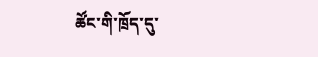ཚོང་གི་ཁྲོད་དུ་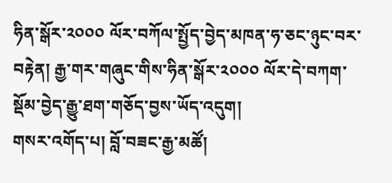ཧིན་སྒོར་༢༠༠༠ ལོར་བཀོལ་སྤྱོད་བྱེད་མཁན་ཧ་ཅང་ཉུང་བར་བརྟེན། རྒྱ་གར་གཞུང་གིས་ཧིན་སྒོར་༢༠༠༠ ལོར་དེ་བཀག་སྡོམ་བྱེད་རྒྱུ་ཐག་གཅོད་བྱས་ཡོད་འདུག།
གསར་འགོད་པ། བློ་བཟང་རྒྱ་མཚོ།